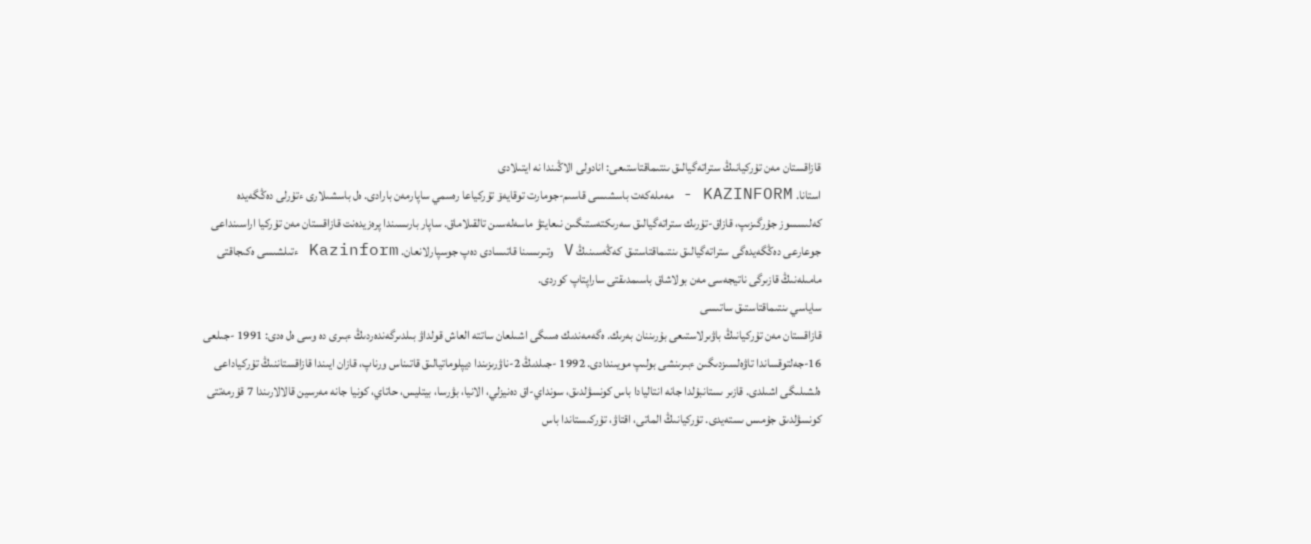قازاقستان مەن تۇركيانىڭ ستراتەگيالىق ىنتىماقتاستىعى: انادولى الاڭىندا نە ايتىلادى
استانا. KAZINFORM - مەملەكەت باسشىسى قاسىم-جومارت توقايەۆ تۇركياعا رەسمي ساپارمەن بارادى. ەل باسشىلارى ءتۇرلى دەڭگەيدە كەلىسسوز جۇرگىزىپ، قازاق-تۇرىك ستراتەگيالىق سەرىكتەستىگىن نىعايتۋ ماسەلەسىن تالقىلاماق. ساپار بارىسىندا پرەزيدەنت قازاقستان مەن تۇركيا اراسىنداعى جوعارعى دەڭگەيدەگى ستراتەگيالىق ىنتىماقتاستىق كەڭەسىنىڭ V وتىرىسىنا قاتىسادى دەپ جوسپارلانعان. Kazinform ءتىلشىسى ەكىجاقتى مامىلەنىڭ قازىرگى ناتيجەسى مەن بولاشاق باسىمدىقتى ساراپتاپ كوردى.
ساياسي ىنتىماقتاستىق ساتىسى
قازاقستان مەن تۇركيانىڭ باۋىرلاستىعى بۇرىننان بەرىك. ەگەمەندىك ەسىگى اشىلعان ساتتە العاش قولداۋ بىلدىرگەندەردىڭ ءبىرى دە وسى ەل ەدى: 1991 -جىلعى 16-جەلتوقساندا تاۋەلسىزدىگىن ءبىرىنشى بولىپ مويىندادى. 1992 -جىلدىڭ 2-ناۋرىزىندا ديپلوماتيالىق قاتىناس ورناپ، قازان ايىندا قازاقستاننىڭ تۇركياداعى ەلشىلىگى اشىلدى. قازىر ىستانبۇلدا جانە انتاليادا باس كونسۋلدىق، سونداي-اق دەنيزلي، الانيا، بۋرسا، بيتليس، حاتاي، كونيا جانە مەرسين قالالارىندا 7 قۇرمەتتى كونسۋلدىق جۇمىس ىستەيدى. تۇركيانىڭ الماتى، اقتاۋ، تۇركىستاندا باس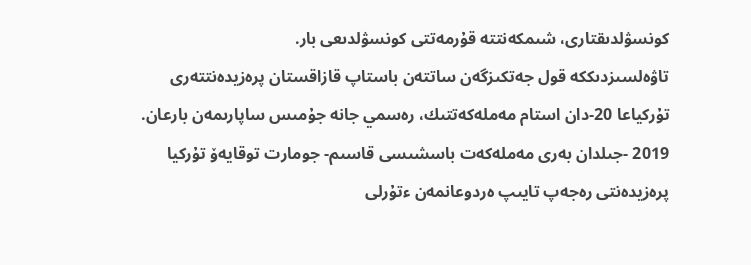كونسۋلدىقتارى، شىمكەنتتە قۇرمەتتى كونسۋلدىعى بار.
تاۋەلسىزدىككە قول جەتكىزگەن ساتتەن باستاپ قازاقستان پرەزيدەنتتەرى تۇركياعا 20-دان استام مەملەكەتتىك، رەسمي جانە جۇمىس ساپارىمەن بارعان. 2019 -جىلدان بەرى مەملەكەت باسشىسى قاسىم- جومارت توقايەۆ تۇركيا پرەزيدەنتى رەجەپ تايىپ ەردوعانمەن ءتۇرلى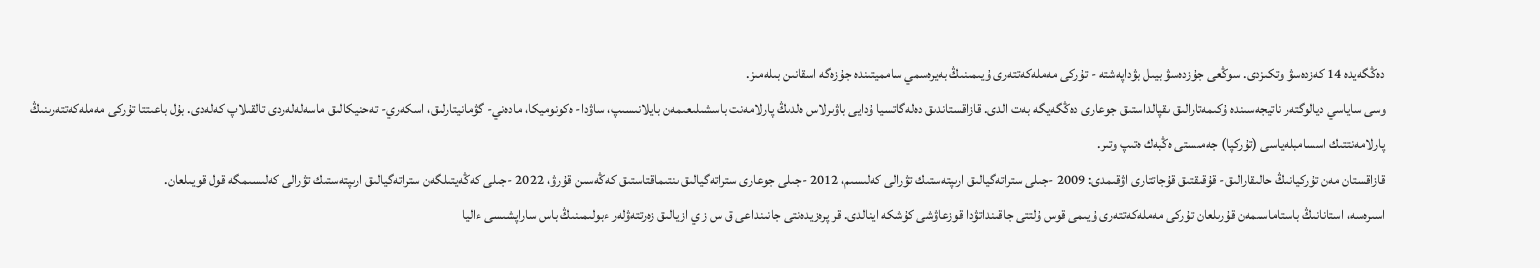دەڭگەيدە 14 كەزدەسۋ وتكىزدى. سوڭعى جۇزدەسۋ بيىل بۋداپەشتە - تۇركى مەملەكەتتەرى ۇيىمىنىڭ بەيرەسمي سامميتىندە جۇزەگە اسقانىن بىلەمىز.
وسى ساياسي ديالوگتەر ناتيجەسىندە ۇكىمەتارالىق ىقپالداستىق جوعارى دەڭگەيگە بەت الدى. قازاقستاندىق دەلەگاتسيا ۇدايى باۋىرلاس ەلدىڭ پارلامەنت باسشىلىعىمەن بايلانىسىپ، ساۋدا- ەكونوميكا، مادەني- گۋمانيتارلىق، اسكەري- تەحنيكالىق ماسەلەلەردى تالقىلاپ كەلەدى. بۇل باعىتتا تۇركى مەملەكەتتەرىنىڭ پارلامەنتتىك اسسامبلەياسى (تۇركپا) جەمىستى ەڭبەك ەتىپ وتىر.
قازاقستان مەن تۇركيانىڭ حالىقارالىق- قۇقىقتىق قۇجاتتارى اۋقىمدى: 2009 -جىلى ستراتەگيالىق ارىپتەستىك تۋرالى كەلىسىم، 2012 -جىلى جوعارى ستراتەگيالىق ىنتىماقتاستىق كەڭەسىن قۇرۋ، 2022 -جىلى كەڭەيتىلگەن ستراتەگيالىق ارىپتەستىك تۋرالى كەلىسىمگە قول قويىلعان.
اسىرەسە، استانانىڭ باستاماسىمەن قۇرىلعان تۇركى مەملەكەتتەرى ۇيىمى قوس ۇلتتى جاقىنداتۋدا قوزعاۋشى كۇشكە اينالدى. قر پرەزيدەنتى جانىنداعى ق س ز ي ازيالىق زەرتتەۋلەر ءبولىمىنىڭ باس ساراپشىسى ءاليا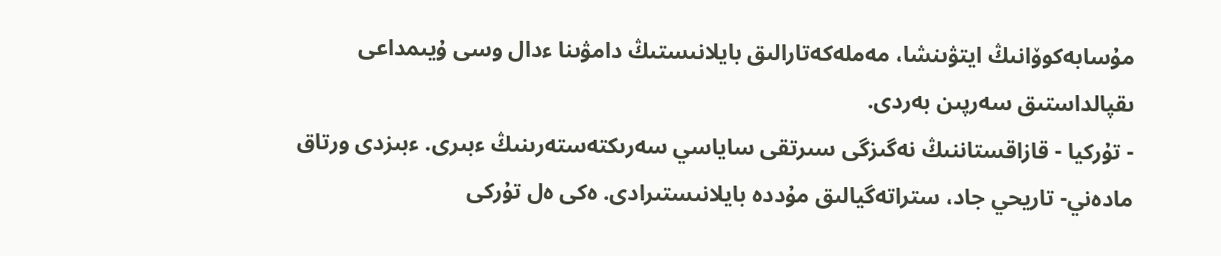مۇسابەكوۆانىڭ ايتۋىنشا، مەملەكەتارالىق بايلانىستىڭ دامۋىنا ءدال وسى ۇيىمداعى ىقپالداستىق سەرپىن بەردى.
- تۇركيا - قازاقستاننىڭ نەگىزگى سىرتقى ساياسي سەرىكتەستەرىنىڭ ءبىرى. ءبىزدى ورتاق مادەني- تاريحي جاد، ستراتەگيالىق مۇددە بايلانىستىرادى. ەكى ەل تۇركى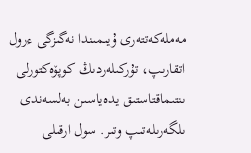مەملەكەتتەرى ۇيىمىندا نەگىزگى ءرول اتقارىپ، تۇركىلەردىڭ كوپۆەكتورلى ىنتىماقتاستىق يدەياسىن بەلسەندى ىلگەرىلەتىپ وتىر. سول ارقىلى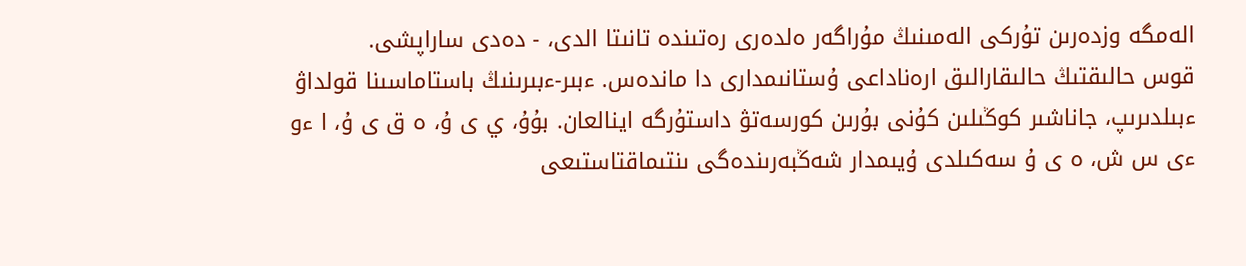الەمگە وزدەرىن تۇركى الەمىنىڭ مۇراگەر ەلدەرى رەتىندە تانىتا الدى، - دەدى ساراپشى.
قوس حالىقتىڭ حالىقارالىق ارەناداعى ۇستانىمدارى دا ماندەس. ءبىر-ءبىرىنىڭ باستاماسىنا قولداۋ ءبىلدىرىپ، جاناشىر كوڭىلىن كۇنى بۇرىن كورسەتۋ داستۇرگە اينالعان. بۇۇ، ي ى ۇ، ە ق ى ۇ، ا ءو ءى س ش، ە ى ۇ سەكىلدى ۇيىمدار شەڭبەرىندەگى ىنتىماقتاستىعى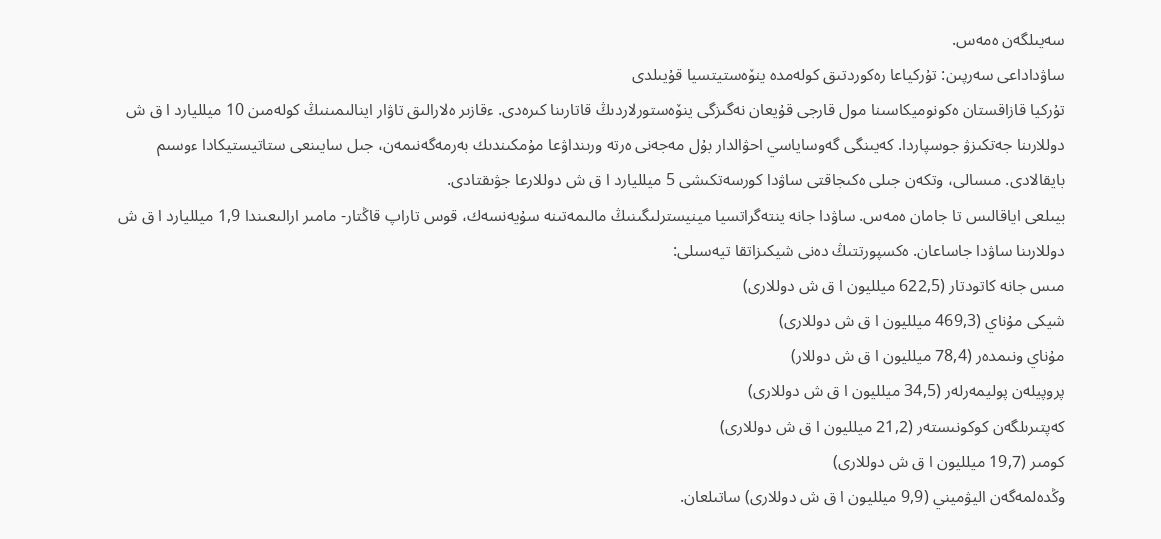سەيىلگەن ەمەس.
ساۋداداعى سەرپىن: تۇركياعا رەكوردتىق كولەمدە ينۆەستيتسيا قۇيىلدى
تۇركيا قازاقستان ەكونوميكاسىنا مول قارجى قۇيعان نەگىزگى ينۆەستورلاردىڭ قاتارىنا كىرەدى. ءقازىر ەلارالىق تاۋار اينالىمىنىڭ كولەمىن 10 ميلليارد ا ق ش دوللارىنا جەتكىزۋ جوسپاردا. كەيىنگى گەوساياسي احۋالدار بۇل مەجەنى ەرتە ورىنداۋعا مۇمكىندىك بەرمەگەنىمەن، جىل سايىنعى ستاتيستيكادا ءوسىم بايقالادى. مىسالى، وتكەن جىلى ەكىجاقتى ساۋدا كورسەتكىشى 5 ميلليارد ا ق ش دوللارعا جۋىقتادى.
بيىلعى اياقالىس تا جامان ەمەس. ساۋدا جانە ينتەگراتسيا مينيسترلىگىنىڭ مالىمەتىنە سۇيەنسەك، قوس تاراپ قاڭتار- مامىر ارالىعىندا 1,9 ميلليارد ا ق ش دوللارىنا ساۋدا جاساعان. ەكسپورتتىڭ دەنى شيكىزاتقا تيەسىلى:
مىس جانە كاتودتار (622,5 ميلليون ا ق ش دوللارى)
شيكى مۇناي (469,3 ميلليون ا ق ش دوللارى)
مۇناي ونىمدەر (78,4 ميلليون ا ق ش دوللار)
پروپيلەن پوليمەرلەر (34,5 ميلليون ا ق ش دوللارى)
كەپتىرىلگەن كوكونىستەر (21,2 ميلليون ا ق ش دوللارى)
كومىر (19,7 ميلليون ا ق ش دوللارى)
وڭدەلمەگەن اليۋميني (9,9 ميلليون ا ق ش دوللارى) ساتىلعان.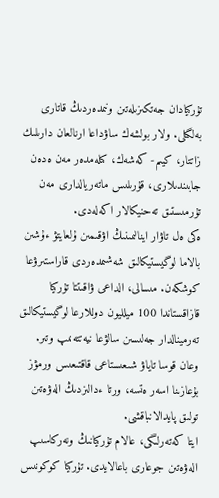تۇركيادان جەتكىزىلەتىن ونىمدەردىڭ قاتارى بەلگىلى. ولار بولشەك ساۋداعا ارنالعان دارىلىك زاتتار، كيىم- كەشەك، كىلەمدەر مەن ەدەن جابىندىلارى، قۇرىلىس ماتەريالدارى مەن تۇرمىستىق تەحنيكالار اكەلەدى.
ەكى ەل تاۋار اينالىمىنىڭ اۋقىمىن ۇلعايتۋ ءۇشىن بالاما لوگيستيكالىق شەشىمدەردى قاراستىرۋعا كوشكەن. مىسالى، الداعى ۋاقىتتا تۇركيا قازاقستاندا 100 ميلليون دوللارعا لوگيستيكالىق تەرمينالدار جەلىسىن سالۋعا نيەتتەنىپ وتىر. وعان قوسا تاياۋ شىعىستاعى قاقتىعىس ورمۋز بۇعازىنا اسەر ەتسە، ورتا ءدالىزدىڭ الەۋەتىن تولىق پايدالانباقشى.
ايتا كەتەرلىگى، عالام تۇركيانىڭ ونەركاسىپ الەۋەتىن جوعارى باعالايدى. تۇركيا كوكونىس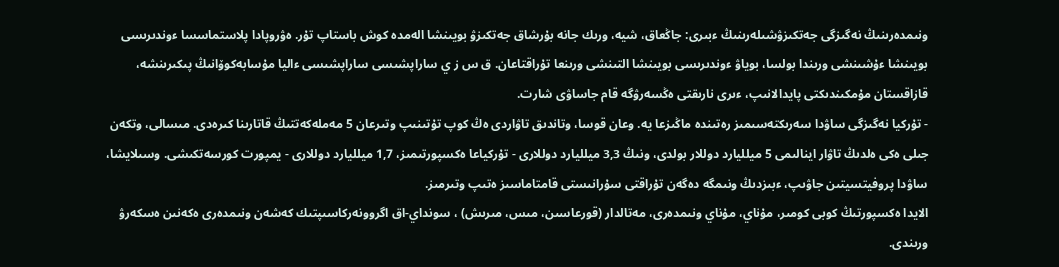ونىمدەرىنىڭ نەگىزگى جەتكىزۋشىلەرىنىڭ ءبىرى: جاڭعاق، شيە، ورىك جانە بۇرشاق جەتكىزۋ بويىنشا الەمدە كوش باستاپ تۇر. ەۋروپادا پلاستماسسا ءوندىرىسى بويىنشا ءۇشىنشى ورىندا بولسا، بوياۋ ءوندىرىسى بويىنشا التىنشى ورىنعا تۇراقتاعان. ق س ز ي ساراپشىسى ساراپشىسى ءاليا مۇسابەكوۆانىڭ پىكىرىنشە، قازاقستان مۇمكىندىكتى پايدالانىپ، ءىرى نارىقتى ەڭسەرۋگە قام جاساۋى شارت.
- تۇركيا نەگىزگى ساۋدا سەرىكتەسىمىز رەتىندە ماڭىزعا يە. وعان قوسا، وتاندىق تاۋاردى ەڭ كوپ تۇتىنىپ وتىرعان 5 مەملەكەتتىڭ قاتارىنا كىرەدى. مىسالى، وتكەن جىلى ەكى ەلدىڭ تاۋار اينالىمى 5 ميلليارد دوللار بولدى، ونىڭ 3,3 ميلليارد دوللارى - تۇركياعا ەكسپورتىمىز، 1,7 ميلليارد دوللارى - يمپورت كورسەتكىشى. وسىلايشا، ساۋدا پروفيتسيتىن جاۋىپ، ءبىزدىڭ ونىمگە دەگەن تۇراقتى سۇرانىستى قامتاماسىز ەتىپ وتىرمىز.
الايدا ەكسپورتىڭ كوبى كومىر، مۇناي، مۇناي ونىمدەرى، مەتالدار (قورعاسىن، مىس، مىرىش) ، سونداي-اق اگروونەركاسىپتىك كەشەن ونىمدەرى ەكەنىن ەسكەرۋ ورىندى.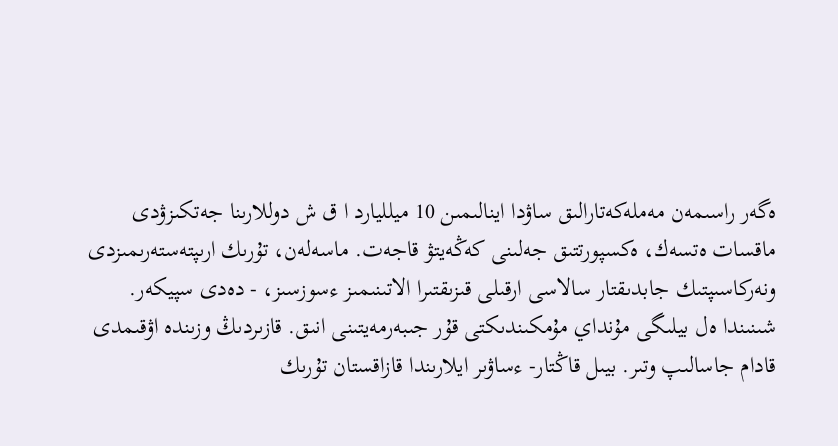ەگەر راسىمەن مەملەكەتارالىق ساۋدا اينالىمىن 10 ميلليارد ا ق ش دوللارىنا جەتكىزۋدى ماقسات ەتسەك، ەكسپورتتىق جەلىنى كەڭەيتۋ قاجەت. ماسەلەن، تۇرىك ارىپتەستەرىمىزدى ونەركاسىپتىك جابدىقتار سالاسى ارقىلى قىزىقتىرا الاتىنىمىز ءسوزسىز، - دەدى سپيكەر.
شىنىندا ەل بيلىگى مۇنداي مۇمكىندىكتى قۇر جىبەرمەيتىنى انىق. قازىردىڭ وزىندە اۋقىمدى قادام جاسالىپ وتىر. بيىل قاڭتار- ءساۋىر ايلارىندا قازاقستان تۇرىك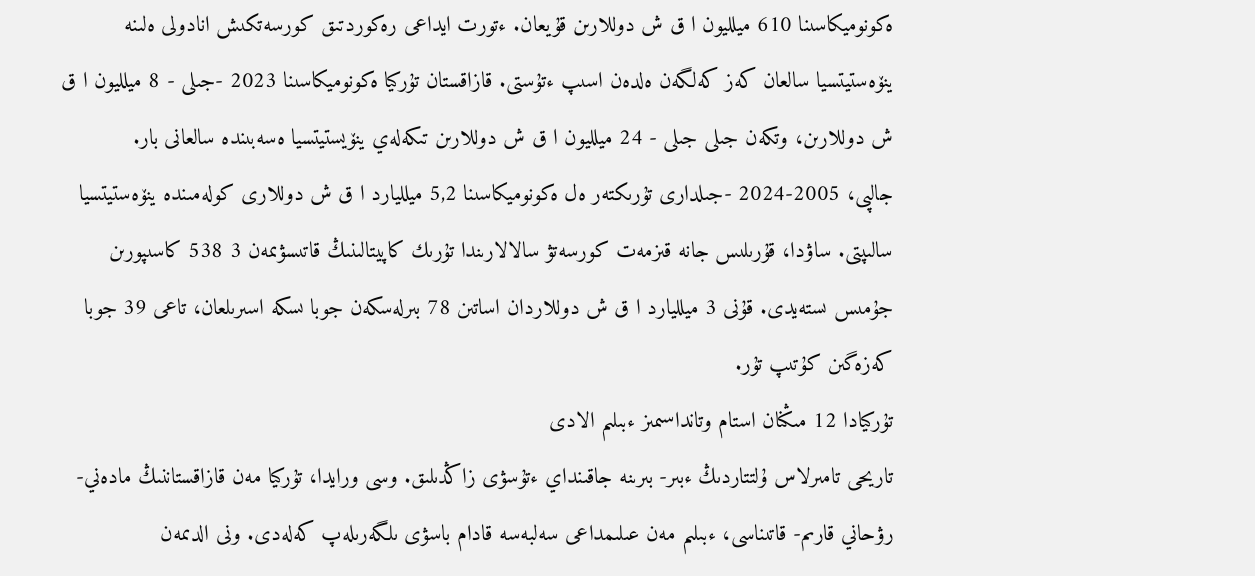ەكونوميكاسىنا 610 ميلليون ا ق ش دوللارىن قۇيعان. ءتورت ايداعى رەكوردتىق كورسەتكىش انادولى ەلىنە ينۆەستيتسيا سالعان كەز كەلگەن ەلدەن اسىپ ءتۇستى. قازاقستان تۇركيا ەكونوميكاسىنا 2023 -جىلى - 8 ميلليون ا ق ش دوللارىن، وتكەن جىلى جىلى - 24 ميلليون ا ق ش دوللارىن تىكەلەي ينۆيستيتسيا ەسەبىندە سالعانى بار.
جالپى، 2005-2024 -جىلدارى تۇرىكتەر ەل ەكونوميكاسىنا 5,2 ميلليارد ا ق ش دوللارى كولەمىندە ينۆەستيتسيا سالىپتى. ساۋدا، قۇرىلىس جانە قىزمەت كورسەتۋ سالالارىندا تۇرىك كاپيتالىنىڭ قاتىسۋىمەن 3 538 كاسىپورىن جۇمىس ىستەيدى. قۇنى 3 ميلليارد ا ق ش دوللاردان اساتىن 78 بىرلەسكەن جوبا ىسكە اسىرىلعان، تاعى 39 جوبا كەزەگىن كۇتىپ تۇر.
تۇركيادا 12 مىڭنان استام وتانداسىمىز ءبىلىم الادى
تاريحى تامىرلاس ۇلتتاردىڭ ءبىر- بىرىنە جاقىنداي ءتۇسۋى زاڭدىلىق. وسى ورايدا، تۇركيا مەن قازاقستاننىڭ مادەني- رۋحاني قارىم- قاتىناسى، ءبىلىم مەن عىلىمداعى سەلبەسە قادام باسۋى ىلگەرىلەپ كەلەدى. ونى الدىمەن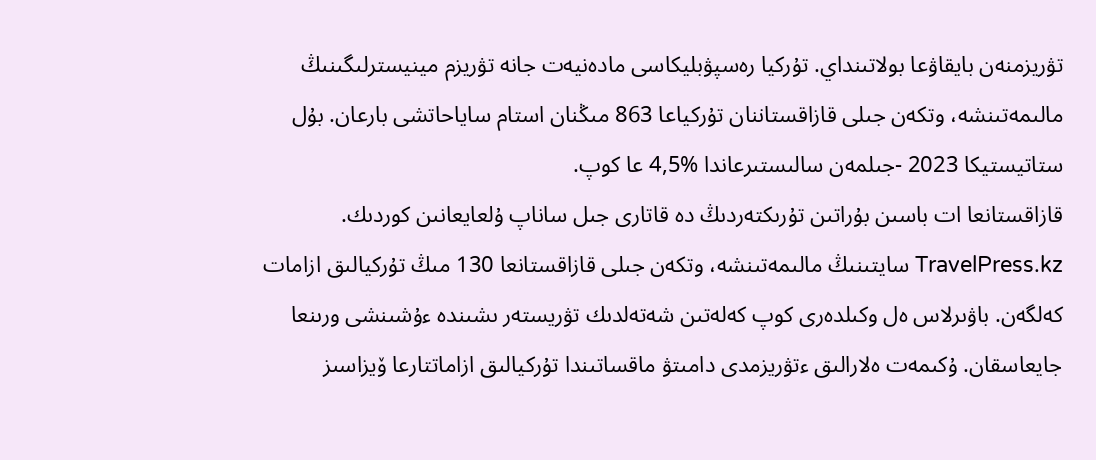تۋريزمنەن بايقاۋعا بولاتىنداي. تۇركيا رەسپۋبليكاسى مادەنيەت جانە تۋريزم مينيسترلىگىنىڭ مالىمەتىنشە، وتكەن جىلى قازاقستاننان تۇركياعا 863 مىڭنان استام ساياحاتشى بارعان. بۇل ستاتيستيكا 2023 -جىلمەن سالىستىرعاندا %4,5 عا كوپ.
قازاقستانعا ات باسىن بۇراتىن تۇرىكتەردىڭ دە قاتارى جىل ساناپ ۇلعايعانىن كوردىك. TravelPress.kz سايتىنىڭ مالىمەتىنشە، وتكەن جىلى قازاقستانعا 130 مىڭ تۇركيالىق ازامات كەلگەن. باۋىرلاس ەل وكىلدەرى كوپ كەلەتىن شەتەلدىك تۋريستەر ىشىندە ءۇشىنشى ورىنعا جايعاسقان. ۇكىمەت ەلارالىق ءتۋريزمدى دامىتۋ ماقساتىندا تۇركيالىق ازاماتتارعا ۆيزاسىز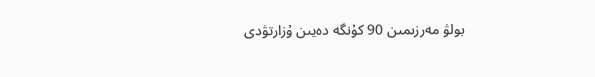بولۋ مەرزىمىن 90 كۇنگە دەيىن ۇزارتۋدى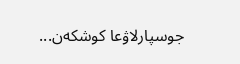جوسپارلاۋعا كوشكەن...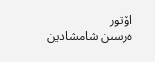اۆتور
ەرسىن شامشادين